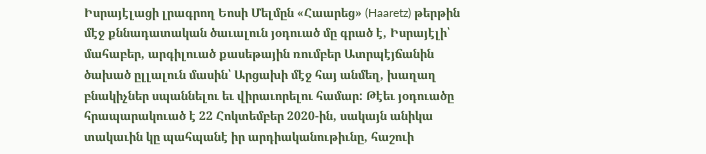Իսրայէլացի լրագրող Եոսի Մելմըն «Հաարեց» (Haaretz) թերթին մէջ քննադատական ծաւալուն յօդուած մը գրած է, Իսրայէլի՝ մահաբեր, արգիլուած քասեթային ռումբեր Ատրպէյճանին ծախած ըլլալուն մասին՝ Արցախի մէջ հայ անմեղ, խաղաղ բնակիչներ սպաննելու եւ վիրաւորելու համար: Թէեւ յօդուածը հրապարակուած է 22 Հոկտեմբեր 2020-ին, սակայն անիկա տակաւին կը պահպանէ իր արդիականութիւնը, հաշուի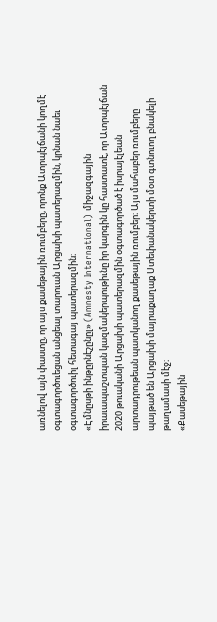առնելով այն փաստը, որ այս քասեթային ռումբերը, որոնք Ատրպէյճանի կողմէ օգտագործուեցան անցեալ տարուան Արցախի պատերազմին, կրնան նաեւ օգտագործուիլ հետագայ պատերազմին։
«Էմնըսթի ինթըրնէշընըլ» (Amnesty International) միջազգային իրաւապաշտպան կազմակերպութիւնը իր կարգին կը հաստատէ, որ Ատրպէյճան 2020 թուականի Արցախի պատերազմին օգտագործած է իսրայէլեան արտադրութեան պատկանող քասեթային ռումբեր։ Այս մահաբեր ռումբերը պայթած են Արցախի մայրաքաղաք Ստեփանակերտի մօտ գտնուող բնակելի թաղամասի մէջ։
«Քասեթային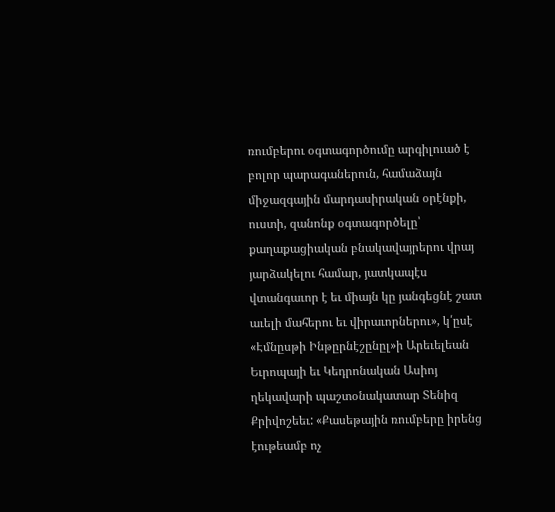ռումբերու օգտագործումը արգիլուած է բոլոր պարագաներուն, համաձայն միջազգային մարդասիրական օրէնքի, ուստի, զանոնք օգտագործելը՝ քաղաքացիական բնակավայրերու վրայ յարձակելու համար, յատկապէս վտանգաւոր է եւ միայն կը յանգեցնէ շատ աւելի մահերու եւ վիրաւորներու», կ՛ըսէ «Էմնըսթի Ինթըրնէշընըլ»ի Արեւելեան Եւրոպայի եւ Կեդրոնական Ասիոյ ղեկավարի պաշտօնակատար Տենիզ Քրիվոշեեւ: «Քասեթային ռումբերը իրենց էութեամբ ոչ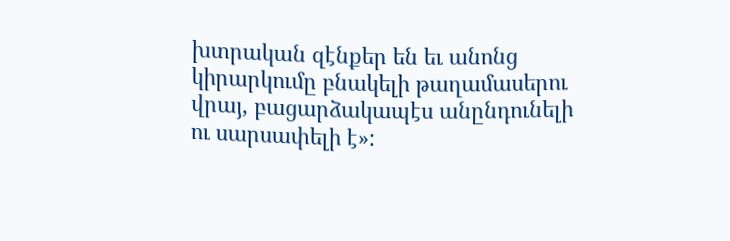խտրական զէնքեր են եւ անոնց կիրարկումը բնակելի թաղամասերու վրայ, բացարձակապէս անընդունելի ու սարսափելի է»: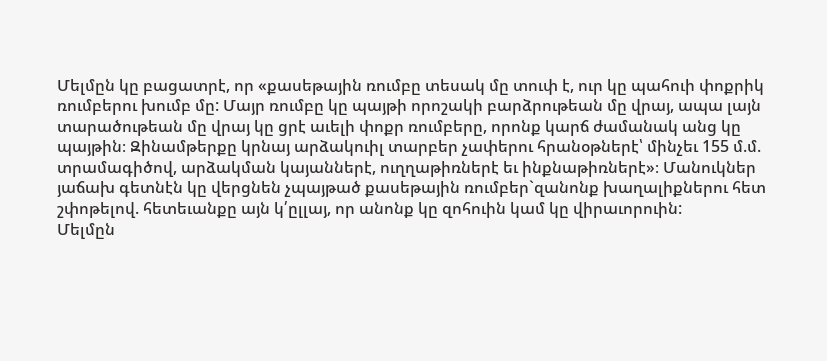Մելմըն կը բացատրէ, որ «քասեթային ռումբը տեսակ մը տուփ է, ուր կը պահուի փոքրիկ ռումբերու խումբ մը: Մայր ռումբը կը պայթի որոշակի բարձրութեան մը վրայ, ապա լայն տարածութեան մը վրայ կը ցրէ աւելի փոքր ռումբերը, որոնք կարճ ժամանակ անց կը պայթին։ Զինամթերքը կրնայ արձակուիլ տարբեր չափերու հրանօթներէ՝ մինչեւ 155 մ.մ. տրամագիծով, արձակման կայաններէ, ուղղաթիռներէ եւ ինքնաթիռներէ»։ Մանուկներ յաճախ գետնէն կը վերցնեն չպայթած քասեթային ռումբեր`զանոնք խաղալիքներու հետ շփոթելով. հետեւանքը այն կ՛ըլլայ, որ անոնք կը զոհուին կամ կը վիրաւորուին:
Մելմըն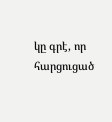կը գրէ, որ հարցուցած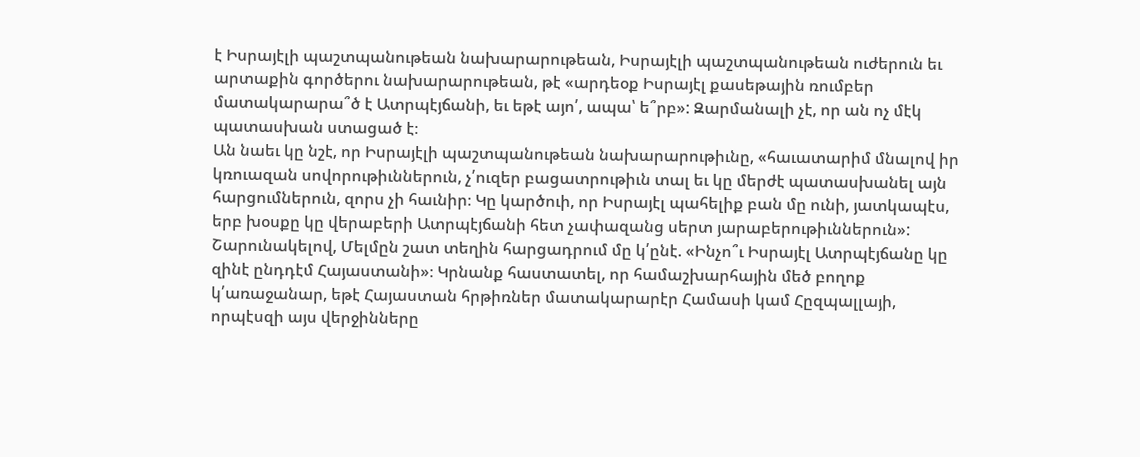է Իսրայէլի պաշտպանութեան նախարարութեան, Իսրայէլի պաշտպանութեան ուժերուն եւ արտաքին գործերու նախարարութեան, թէ «արդեօք Իսրայէլ քասեթային ռումբեր մատակարարա՞ծ է Ատրպէյճանի, եւ եթէ այո՛, ապա՝ ե՞րբ»: Զարմանալի չէ, որ ան ոչ մէկ պատասխան ստացած է։
Ան նաեւ կը նշէ, որ Իսրայէլի պաշտպանութեան նախարարութիւնը, «հաւատարիմ մնալով իր կռուազան սովորութիւններուն, չ՛ուզեր բացատրութիւն տալ եւ կը մերժէ պատասխանել այն հարցումներուն, զորս չի հաւնիր։ Կը կարծուի, որ Իսրայէլ պահելիք բան մը ունի, յատկապէս, երբ խօսքը կը վերաբերի Ատրպէյճանի հետ չափազանց սերտ յարաբերութիւններուն»:
Շարունակելով, Մելմըն շատ տեղին հարցադրում մը կ՛ընէ. «Ինչո՞ւ Իսրայէլ Ատրպէյճանը կը զինէ ընդդէմ Հայաստանի»։ Կրնանք հաստատել, որ համաշխարհային մեծ բողոք կ՛առաջանար, եթէ Հայաստան հրթիռներ մատակարարէր Համասի կամ Հըզպալլայի, որպէսզի այս վերջինները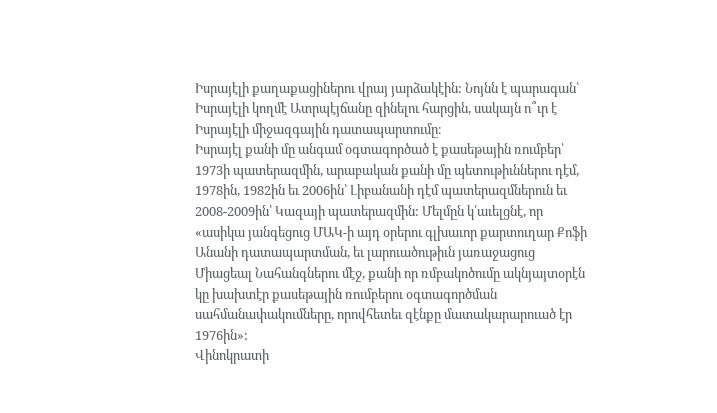Իսրայէլի քաղաքացիներու վրայ յարձակէին: Նոյնն է պարագան՝ Իսրայէլի կողմէ Ատրպէյճանը զինելու հարցին, սակայն ո՞ւր է Իսրայէլի միջազգային դատապարտումը։
Իսրայէլ քանի մը անգամ օգտագործած է քասեթային ռումբեր՝ 1973ի պատերազմին, արաբական քանի մը պետութիւններու դէմ, 1978ին, 1982ին եւ 2006ին՝ Լիբանանի դէմ պատերազմներուն եւ 2008-2009ին՝ Կազայի պատերազմին: Մելմըն կ՛աւելցնէ, որ «ասիկա յանգեցուց ՄԱԿ-ի այդ օրերու գլխաւոր քարտուղար Քոֆի Անանի դատապարտման, եւ լարուածութիւն յառաջացուց Միացեալ Նահանգներու մէջ, քանի որ ռմբակոծումը ակնյայտօրէն կը խախտէր քասեթային ռումբերու օգտագործման սահմանափակումները, որովհետեւ զէնքը մատակարարուած էր 1976ին»:
Վինոկրատի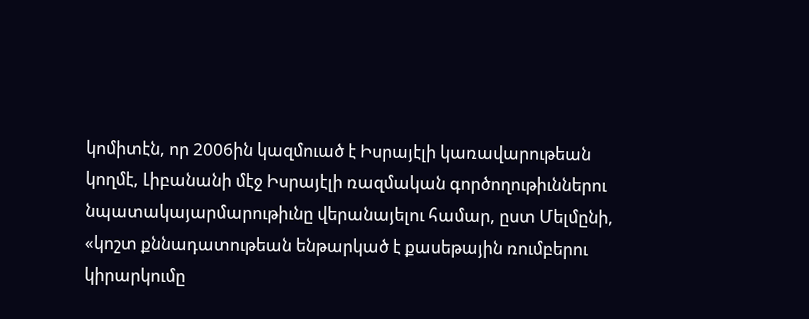կոմիտէն, որ 2006ին կազմուած է Իսրայէլի կառավարութեան կողմէ, Լիբանանի մէջ Իսրայէլի ռազմական գործողութիւններու նպատակայարմարութիւնը վերանայելու համար, ըստ Մելմընի, «կոշտ քննադատութեան ենթարկած է քասեթային ռումբերու կիրարկումը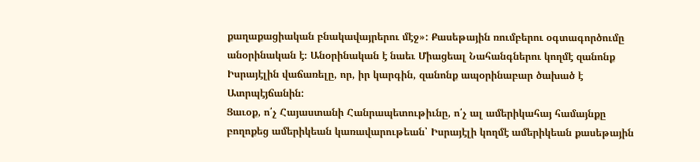քաղաքացիական բնակավայրերու մէջ»: Քասեթային ռումբերու օգտագործումը անօրինական է։ Անօրինական է նաեւ Միացեալ Նահանգներու կողմէ զանոնք Իսրայէլին վաճառելը, որ, իր կարգին, զանոնք ապօրինաբար ծախած է Ատրպէյճանին:
Ցաւօք, ո՛չ Հայաստանի Հանրապետութիւնը, ո՛չ ալ ամերիկահայ համայնքը բողոքեց ամերիկեան կառավարութեան՝ Իսրայէլի կողմէ ամերիկեան քասեթային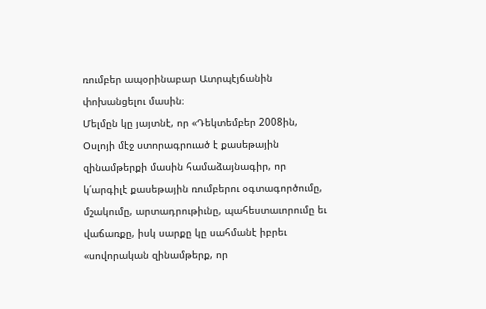ռումբեր ապօրինաբար Ատրպէյճանին փոխանցելու մասին։
Մելմըն կը յայտնէ, որ «Դեկտեմբեր 2008ին, Օսլոյի մէջ ստորագրուած է քասեթային զինամթերքի մասին համաձայնագիր, որ կ՛արգիլէ քասեթային ռումբերու օգտագործումը, մշակումը, արտադրութիւնը, պահեստաւորումը եւ վաճառքը, իսկ սարքը կը սահմանէ իբրեւ «սովորական զինամթերք, որ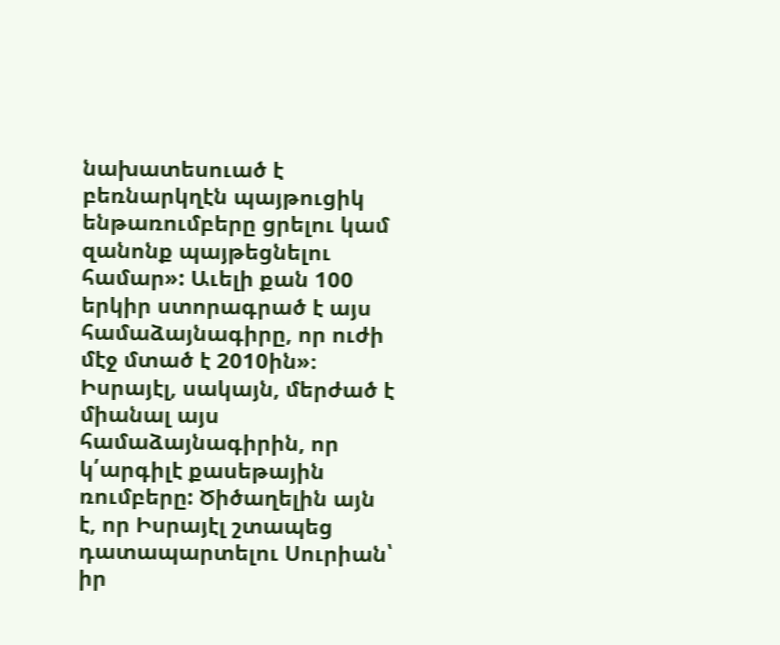նախատեսուած է բեռնարկղէն պայթուցիկ ենթառումբերը ցրելու կամ զանոնք պայթեցնելու համար»: Աւելի քան 100 երկիր ստորագրած է այս համաձայնագիրը, որ ուժի մէջ մտած է 2010ին»։
Իսրայէլ, սակայն, մերժած է միանալ այս համաձայնագիրին, որ կ՛արգիլէ քասեթային ռումբերը: Ծիծաղելին այն է, որ Իսրայէլ շտապեց դատապարտելու Սուրիան՝ իր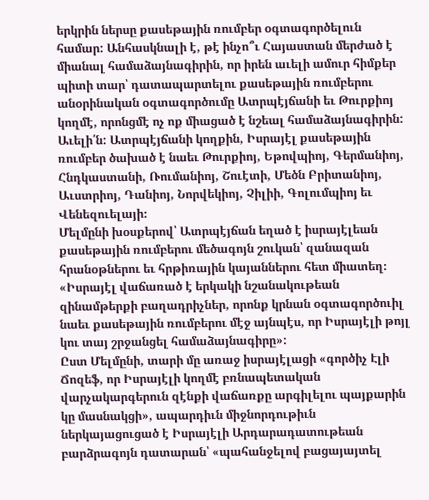երկրին ներսը քասեթային ռումբեր օգտագործելուն համար: Անհասկնալի է, թէ ինչո՞ւ Հայաստան մերժած է միանալ համաձայնագիրին, որ իրեն աւելի ամուր հիմքեր պիտի տար՝ դատապարտելու քասեթային ռումբերու անօրինական օգտագործումը Ատրպէյճանի եւ Թուրքիոյ կողմէ, որոնցմէ ոչ ոք միացած է նշեալ համաձայնագիրին: Աւելի՛ն: Ատրպէյճանի կողքին, Իսրայէլ քասեթային ռումբեր ծախած է նաեւ Թուրքիոյ, Եթովպիոյ, Գերմանիոյ, Հնդկաստանի, Ռումանիոյ, Շուէտի, Մեծն Բրիտանիոյ, Աւստրիոյ, Դանիոյ, Նորվեկիոյ, Չիլիի, Գոլումպիոյ եւ Վենեզուելայի։
Մելմընի խօսքերով՝ Ատրպէյճան եղած է իսրայէլեան քասեթային ռումբերու մեծագոյն շուկան՝ զանազան հրանօթներու եւ հրթիռային կայաններու հետ միատեղ։ «Իսրայէլ վաճառած է երկակի նշանակութեան զինամթերքի բաղադրիչներ, որոնք կրնան օգտագործուիլ նաեւ քասեթային ռումբերու մէջ այնպէս, որ Իսրայէլի թոյլ կու տայ շրջանցել համաձայնագիրը»:
Ըստ Մելմընի, տարի մը առաջ իսրայէլացի «գործիչ Էլի Ճոզեֆ, որ Իսրայէլի կողմէ բռնապետական վարչակարգերուն զէնքի վաճառքը արգիլելու պայքարին կը մասնակցի», ապարդիւն միջնորդութիւն ներկայացուցած է Իսրայէլի Արդարադատութեան բարձրագոյն դատարան՝ «պահանջելով բացայայտել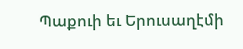Պաքուի եւ Երուսաղէմի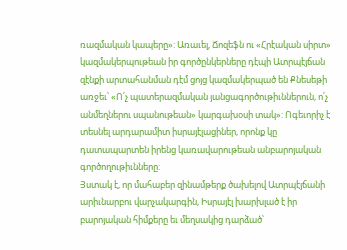ռազմական կապերը»: Առաւել, Ճոզեֆն ու «Հրէական սիրտ» կազմակերպութեան իր գործընկերները դէպի Ատրպէյճան զէնքի արտահանման դէմ ցոյց կազմակերպած են Քնեսեթի առջեւ՝ «Ո՛չ պատերազմական յանցագործութիւններուն, ո՛չ անմեղներու սպանութեան» կարգախօսի տակ»: Ոգեւորիչ է տեսնել արդարամիտ իսրայէլացիներ, որոնք կը դատապարտեն իրենց կառավարութեան անբարոյական գործողութիւնները:
Յստակ է, որ մահաբեր զինամթերք ծախելով Ատրպէյճանի արիւնարբու վարչակարգին, Իսրայէլ խարխլած է իր բարոյական հիմքերը եւ մեղսակից դարձած՝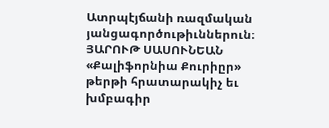Ատրպէյճանի ռազմական յանցագործութիւններուն։
ՅԱՐՈՒԹ ՍԱՍՈՒՆԵԱՆ
«Քալիֆորնիա Քուրիըր» թերթի հրատարակիչ եւ խմբագիր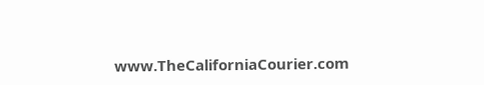www.TheCaliforniaCourier.com